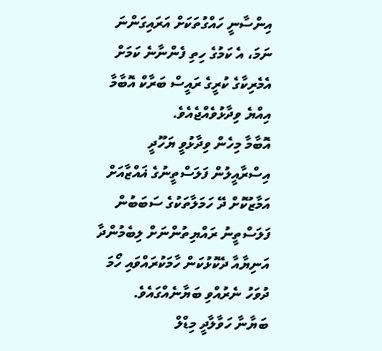އިންސާނީ ހައްގުތަކަށް އަރައިގަންނަ ނަމަ، އެ ކަމުގެ ހިތި ފެންނާނެ ކަމަށް އެމެރިކާގެ ކުރީގެ ރައީސް ބަރާކް އޮބާމާ އިއްޔެ ވިދާޅުވެއްޖެއެވެ.
އޮބާމާ މިހެން ވިދާޅުވީ ޔަހޫދީ އިސްރާއީލުން ފަލަސްތީނުގެ ޣައްޒާއަށް އަމާޒުކޮށް ދޭ ހަމަލާތަކުގެ ސަބަބުން ފަލަސްތީނު ރައްޔިތުންނަށް ލިބެމުންދާ އަނިޔާއާ ދެކޮޅުކަން ހާމަކުރައްވައި ހޯމަ ދުވަހު ނެރުއްވި ބަޔާނެއްގައެވެ.
ބަޔާނާ ހަވާލާދީ މިޑްލް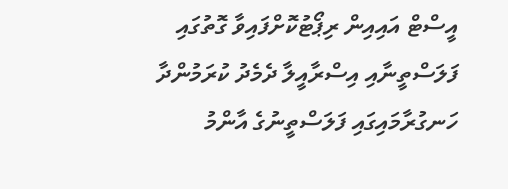އީސްޓް އައިއިން ރިޕޯޓުކޮށްފައިވާ ގޮތުގައި ފަލަސްތީނާއި އިސްރާއީލާ ދެމެދު ކުރަމުންދާ ހަނގުރާމައިގައި ފަލަސްތީނުގެ އާންމު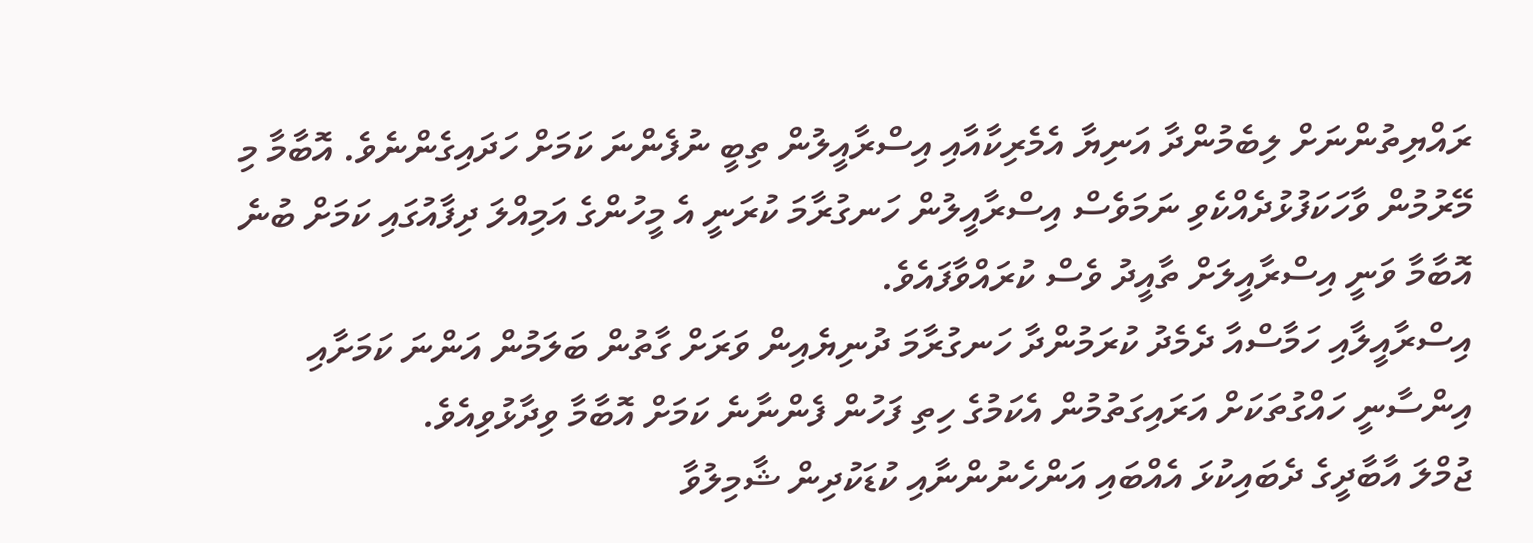ރައްޔިތުންނަށް ލިބެމުންދާ އަނިޔާ އެމެރިކާއާއި އިސްރާއީލުން ތިބީ ނުފެންނަ ކަމަށް ހަދައިގެންނެވެ. އޮބާމާ މި މޭރުމުން ވާހަކަފުޅުދެއްކެވި ނަމަވެސް އިސްރާއީލުން ހަނގުރާމަ ކުރަނީ އެ މީހުންގެ އަމިއްލަ ދިފާއުގައި ކަމަށް ބުނެ އޮބާމާ ވަނީ އިސްރާއީލަށް ތާއީދު ވެސް ކުރައްވާފައެވެ.
އިސްރާއީލާއި ހަމާސްއާ ދެމެދު ކުރަމުންދާ ހަނގުރާމަ ދުނިޔެއިން ވަރަށް ގާތުން ބަލަމުން އަންނަ ކަމަށާއި އިންސާނީ ހައްގުތަކަށް އަރައިގަތުމުން އެކަމުގެ ހިތި ފަހުން ފެންނާނެ ކަމަށް އޮބާމާ ވިދާޅުވިއެވެ.
ޖުމްލަ އާބާދީގެ ދެބައިކުޅަ އެއްބައި އަންހެނުންނާއި ކުޑަކުދިން ޝާމިލުވާ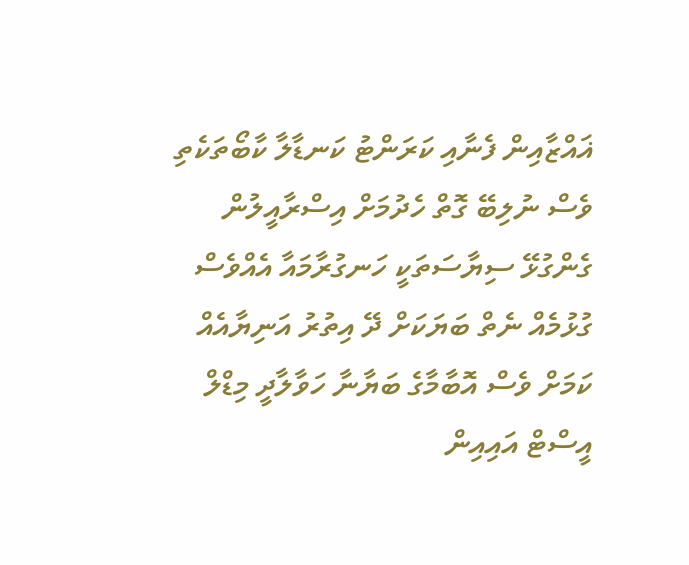ޣައްޒާއިން ފެނާއި ކަރަންޓު ކަނޑާލާ ކާބޯތަކެތި ވެސް ނުލިބޭ ގޮތް ހެދުމަށް އިސްރާއީލުން ގެންގުޅޭ ސިޔާސަތަކީ ހަނގުރާމައާ އެއްވެސް ގުޅުމެއް ނެތް ބަޔަކަށް ދޭ އިތުރު އަނިޔާއެއް ކަމަށް ވެސް އޮބާމާގެ ބަޔާނާ ހަވާލާދީ މިޑްލް އީސްޓް އައިއިން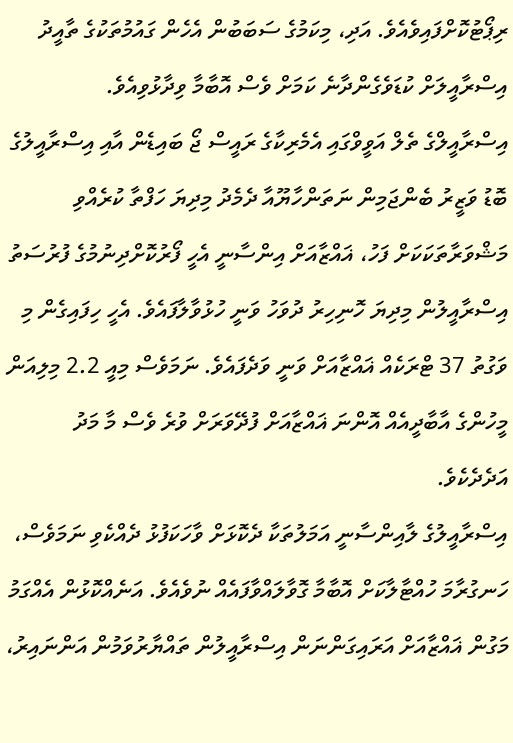ރިޕޯޓުކޮށްފައިވެއެވެ. އަދި، މިކަމުގެ ސަބަބުން އެހެން ގައުމުތަކުގެ ތާއީދު އިސްރާއީލަށް ކުޑަވެގެންދާނެ ކަމަށް ވެސް އޮބާމާ ވިދާޅުވިއެވެ.
އިސްރާއީލްގެ ތެލް އަވީވްގައި އެމެރިކާގެ ރައީސް ޖޯ ބައިޑެން އާއި އިސްރާއީލުގެ ބޮޑު ވަޒީރު ބެންޖަމިން ނަތަންހާޔޫއާ ދެމެދު މިދިޔަ ހަފްތާ ކުރެއްވި މަޝްވަރާތަކަކަށް ފަހު، ޣައްޒާއަށް އިންސާނީ އެހީ ފޯރުކޮށްދިނުމުގެ ފުރުސަތު އިސްރާއީލުން މިދިޔަ ހޮނިހިރު ދުވަހު ވަނީ ހުޅުވާލާފައެވެ. އެހީ ހިފައިގެން މި ވަގުތު 37 ޓްރަކެއް ޣައްޒާއަށް ވަނީ ވަދެފައެވެ. ނަމަވެސް މިއީ 2.2 މިލިއަން މީހުންގެ އާބާދީއެއް އޮންނަ ޣައްޒާއަށް ފުދޭވަރަށް ވުރެ ވެސް މާ މަދު އަދެދެކެވެ.
އިސްރާއީލުގެ ލާއިންސާނީ އަމަލުތަކާ ދެކޮޅަށް ވާހަކަފުޅު ދެއްކެވި ނަމަވެސް، ހަނގުރާމަ ހުއްޓާލާކަށް އޮބާމާ ގޮވާލައްވާފައެއް ނުވެއެވެ. އަނެއްކޮޅުން އެއްގަމު މަގުން ޣައްޒާއަށް އަރައިގަންނަން އިސްރާއީލުން ތައްޔާރުވަމުން އަންނައިރު،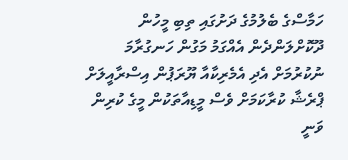ހަމާސްގެ ބެލުމުގެ ދަށުގައި ތިބި މީހުން ދޫކޮށްލަންދެން އެއްގަމު މަގުން ހަނގުރާމަ ނުކުރުމަށް އެދި އެމެރިކާއާ ޔޫރަޕުން އިސްރާއީލަށް ޕްރެޝާ ކުރާކަމަށް ވެސް މީޑިއާތަކުން މީގެ ކުރިން ވަނީ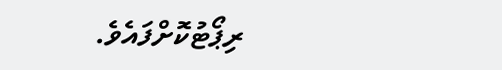ރިޕޯޓުކޮށްފައެވެ.